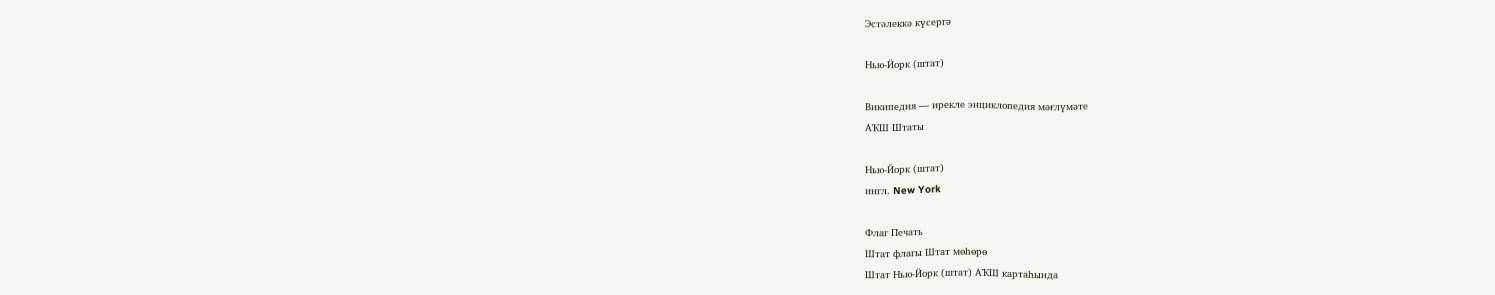Эстәлеккә күсергә

Нью-Йорк (штат)

Википедия — ирекле энциклопедия мәғлүмәте
АҠШ Штаты

Нью-Йорк (штат)
ингл. New York

Флаг Печать
Штат флагы Штат мөһөрө
Штат Нью-Йорк (штат) АҠШ картаһында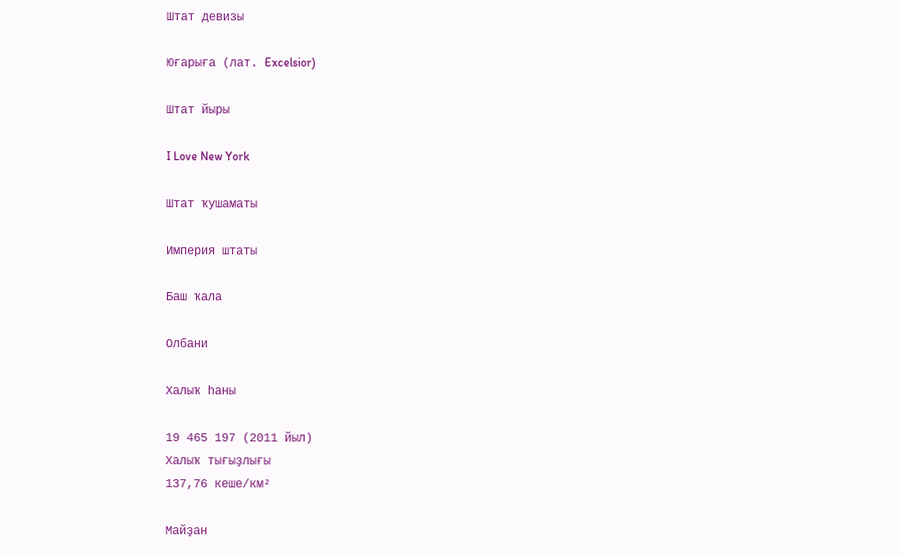Штат девизы

Юғарыға (лат. Excelsior)

Штат йыры

I Love New York

Штат ҡушаматы

Империя штаты

Баш ҡала

Олбани

Халыҡ һаны

19 465 197 (2011 йыл)
Халыҡ тығыҙлығы
137,76 кеше/км²

Майҙан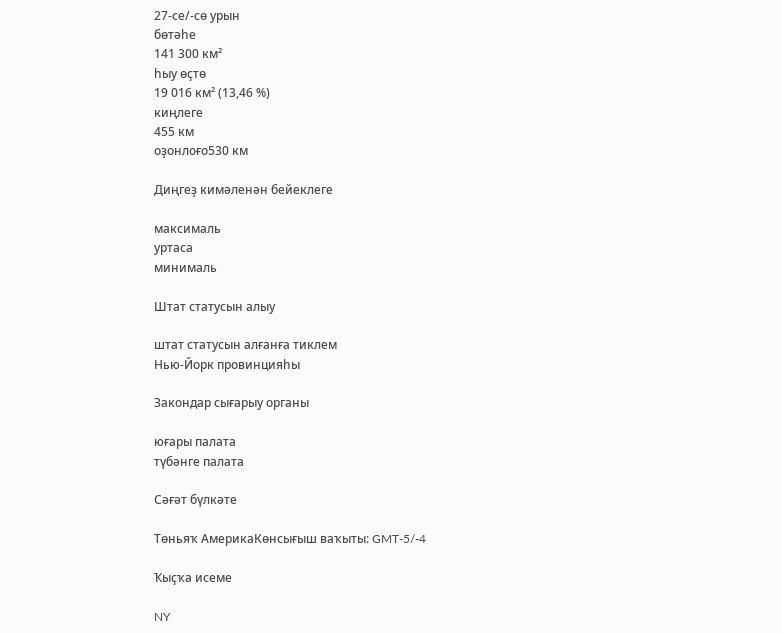27-се/-сө урын
бөтәһе
141 300 км²
һыу өҫтө
19 016 км² (13,46 %)
киңлеге
455 км
оҙонлоғо530 км

Диңгеҙ кимәленән бейеклеге

максималь
уртаса
минималь

Штат статусын алыу

штат статусын алғанға тиклем
Нью-Йорк провинцияһы

Закондар сығарыу органы

юғары палата
түбәнге палата

Сәғәт бүлкәте

Төньяҡ АмерикаКөнсығыш ваҡыты: GMT-5/-4

Ҡыҫҡа исеме

NY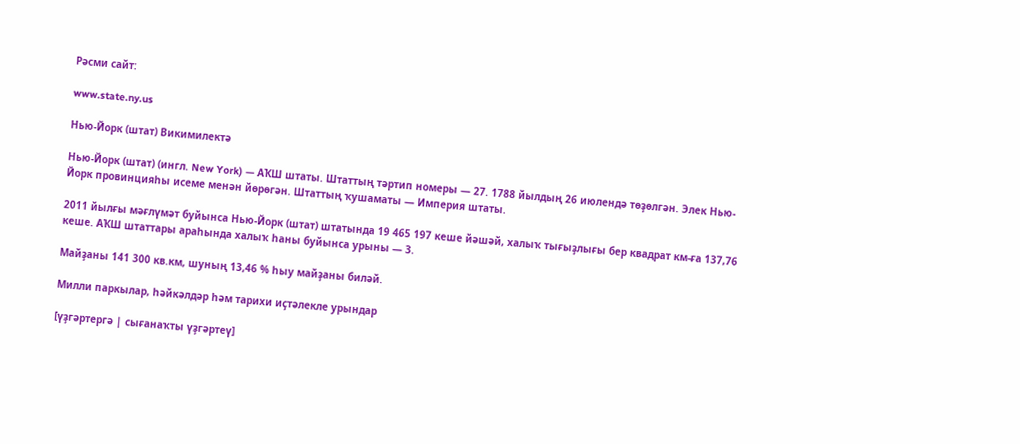Рәсми сайт:

www.state.ny.us

Нью-Йорк (штат) Викимилектә

Нью-Йорк (штат) (ингл. New York) — АҠШ штаты. Штаттың тәртип номеры — 27. 1788 йылдың 26 июлендә төҙөлгән. Элек Нью-Йорк провинцияһы исеме менән йөрөгән. Штаттың ҡушаматы — Империя штаты.

2011 йылғы мәғлүмәт буйынса Нью-Йорк (штат) штатында 19 465 197 кеше йәшәй, халыҡ тығыҙлығы бер квадрат км-ға 137,76 кеше. АҠШ штаттары араһында халыҡ һаны буйынса урыны — 3.

Майҙаны 141 300 кв.км, шуның 13,46 % һыу майҙаны биләй.

Милли паркылар, һәйкәлдәр һәм тарихи иҫтәлекле урындар

[үҙгәртергә | сығанаҡты үҙгәртеү]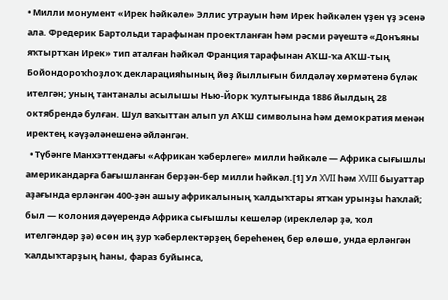• Милли монумент «Ирек һәйкәле» Эллис утрауын һәм Ирек һәйкәлен үҙен үҙ эсенә ала. Фредерик Бартольди тарафынан проектланған һәм рәсми рәүештә «Донъяны яҡтыртҡан Ирек» тип аталған һәйкәл Франция тарафынан АҠШ-ҡа АҠШ-тың Бойондороҡһоҙлоҡ декларацияһының йөҙ йыллығын билдәләү хөрмәтенә бүләк ителгән; уның тантаналы асылышы Нью-Йорк ҡултығында 1886 йылдың 28 октябрендә булған. Шул ваҡыттан алып ул АҠШ символына һәм демократия менән иректең кәүҙәләнешенә әйләнгән.
  • Түбәнге Манхэттендағы «Африкан ҡәберлеге» милли һәйкәле — Африка сығышлы американдарға бағышланған берҙән-бер милли һәйкәл.[1] Ул XVII һәм XVIII быуаттар аҙағында ерләнгән 400-ҙән ашыу африкалының ҡалдыҡтары ятҡан урынҙы һаҡлай; был — колония дәүерендә Африка сығышлы кешеләр (иреклеләр ҙә, ҡол ителгәндәр ҙә) өсөн иң ҙур ҡәберлектәрҙең береһенең бер өлөшө, унда ерләнгән ҡалдыҡтарҙың һаны, фараз буйынса,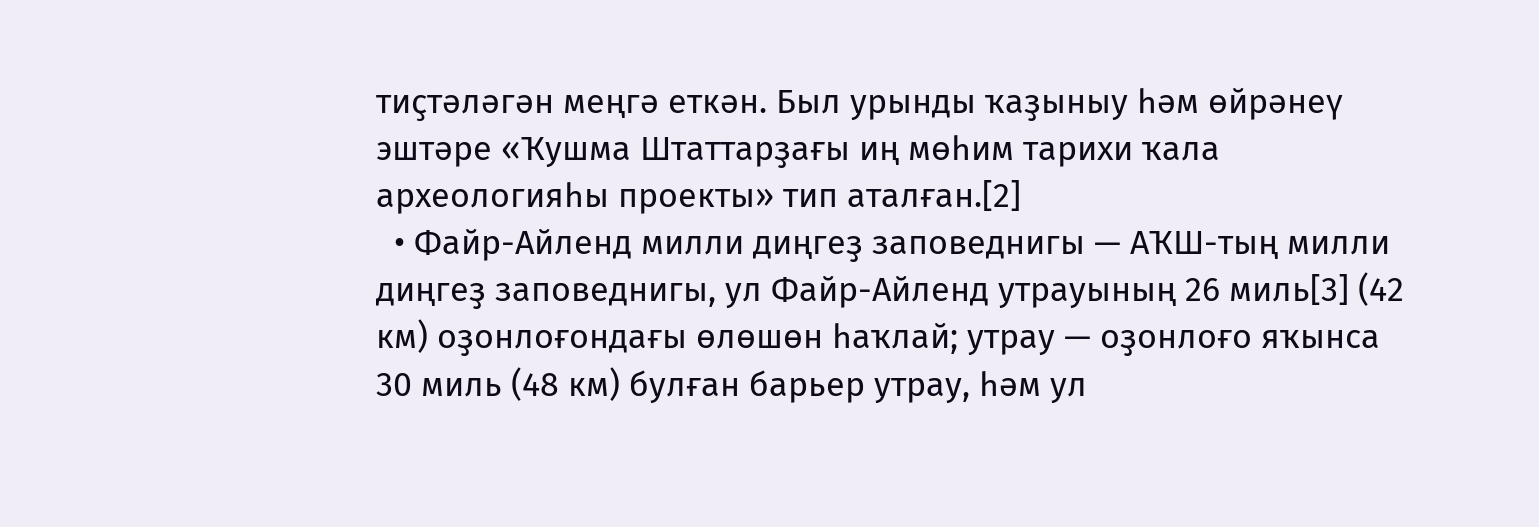тиҫтәләгән меңгә еткән. Был урынды ҡаҙыныу һәм өйрәнеү эштәре «Ҡушма Штаттарҙағы иң мөһим тарихи ҡала археологияһы проекты» тип аталған.[2]
  • Файр-Айленд милли диңгеҙ заповеднигы — АҠШ-тың милли диңгеҙ заповеднигы, ул Файр-Айленд утрауының 26 миль[3] (42 км) оҙонлоғондағы өлөшөн һаҡлай; утрау — оҙонлоғо яҡынса 30 миль (48 км) булған барьер утрау, һәм ул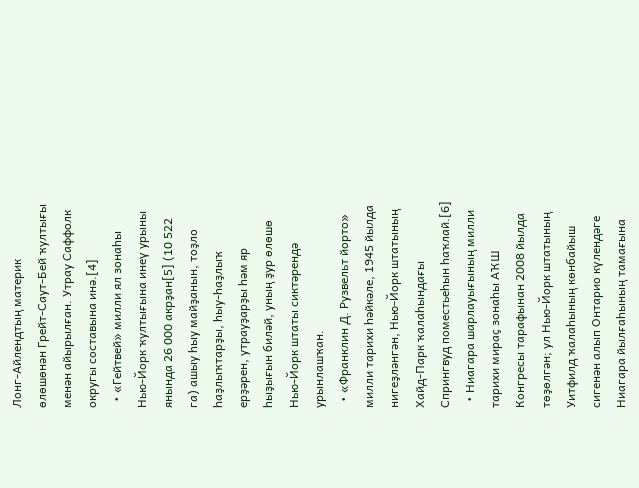Лонг-Айлендтың материк өлөшөнән Грейт-Саут-Бей ҡултығы менән айырылған. Утрау Саффолк округы составына инә.[4]
  • «Гейтвей» милли ял зонаһы Нью-Йорк ҡултығына инеү урыны янында 26 000 акрҙан[5] (10 522 га) ашыу һыу майҙанын, тоҙло һаҙлыҡтарҙы, һыу-һаҙлыҡ ерҙәрен, утрауҙарҙы һәм яр һыҙығын биләй, уның ҙур өлөшө Нью-Йорк штаты сиктәрендә урынлашҡан.
  • «Франклин Д. Рузвельт йорто» милли тарихи һәйкәле, 1945 йылда нигеҙләнгән, Нью-Йорк штатының Хайд-Парк ҡалаһындағы Спрингвуд поместьеһын һаҡлай.[6]
  • Ниагара шарлауығының милли тарихи мираҫ зонаһы АҠШ Конгресы тарафынан 2008 йылда төҙөлгән; ул Нью-Йорк штатының Уитфилд ҡалаһының көнбайыш сигенән алып Онтарио күлендәге Ниагара йылғаһының тамағына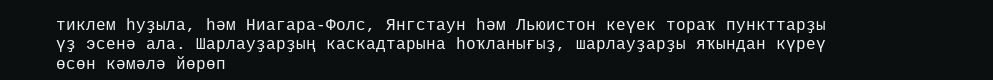тиклем һуҙыла, һәм Ниагара-Фолс, Янгстаун һәм Льюистон кеүек тораҡ пункттарҙы үҙ эсенә ала. Шарлауҙарҙың каскадтарына һоҡланығыҙ, шарлауҙарҙы яҡындан күреү өсөн кәмәлә йөрөп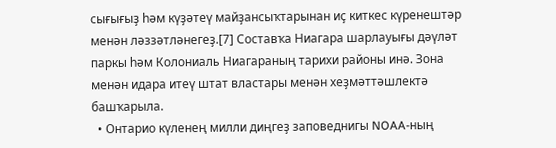сығығыҙ һәм күҙәтеү майҙансыҡтарынан иҫ киткес күренештәр менән ләззәтләнегеҙ.[7] Составҡа Ниагара шарлауығы дәүләт паркы һәм Колониаль Ниагараның тарихи районы инә. Зона менән идара итеү штат властары менән хеҙмәттәшлектә башҡарыла.
  • Онтарио күленең милли диңгеҙ заповеднигы NOAA-ның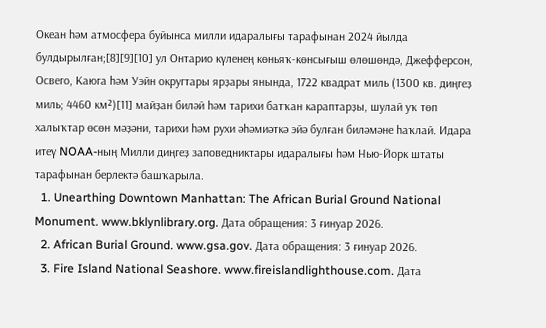Океан һәм атмосфера буйынса милли идаралығы тарафынан 2024 йылда булдырылған;[8][9][10] ул Онтарио күленең көньяҡ-көнсығыш өлөшөндә, Джефферсон, Освего, Каюга һәм Уэйн округтары ярҙары янында, 1722 квадрат миль (1300 кв. диңгеҙ миль; 4460 км²)[11] майҙан биләй һәм тарихи батҡан караптарҙы, шулай уҡ төп халыҡтар өсөн мәҙәни, тарихи һәм рухи әһәмиәткә эйә булған биләмәне һаҡлай. Идара итеү NOAA-ның Милли диңгеҙ заповедниктары идаралығы һәм Нью-Йорк штаты тарафынан берлектә башҡарыла.
  1. Unearthing Downtown Manhattan: The African Burial Ground National Monument. www.bklynlibrary.org. Дата обращения: 3 ғинуар 2026.
  2. African Burial Ground. www.gsa.gov. Дата обращения: 3 ғинуар 2026.
  3. Fire Island National Seashore. www.fireislandlighthouse.com. Дата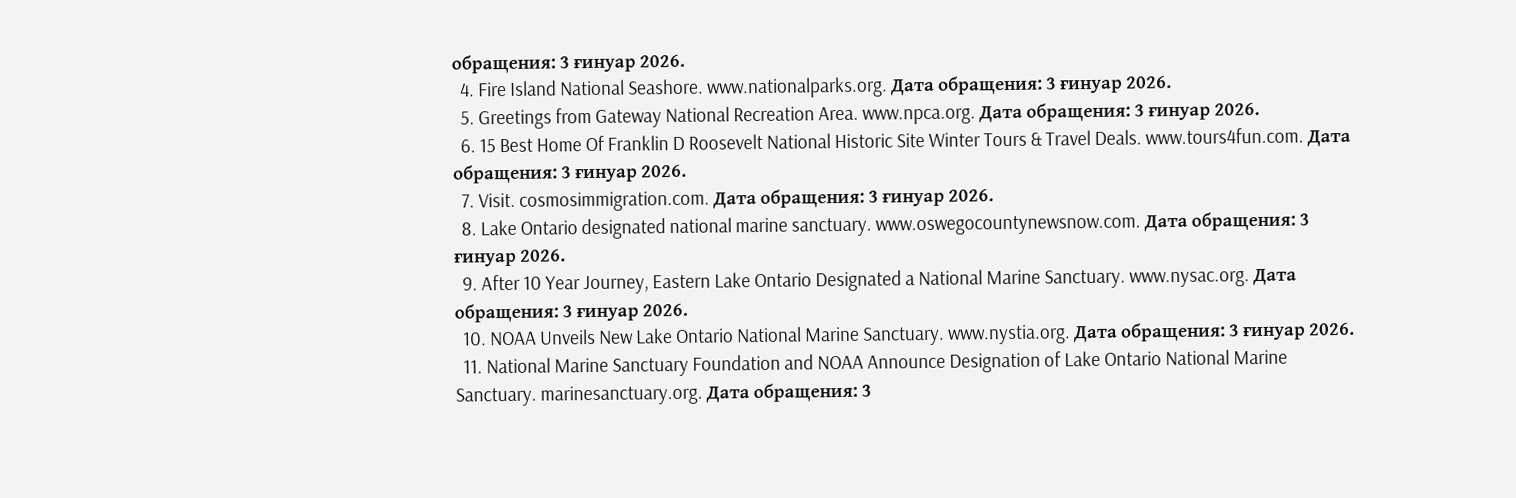обращения: 3 ғинуар 2026.
  4. Fire Island National Seashore. www.nationalparks.org. Дата обращения: 3 ғинуар 2026.
  5. Greetings from Gateway National Recreation Area. www.npca.org. Дата обращения: 3 ғинуар 2026.
  6. 15 Best Home Of Franklin D Roosevelt National Historic Site Winter Tours & Travel Deals. www.tours4fun.com. Дата обращения: 3 ғинуар 2026.
  7. Visit. cosmosimmigration.com. Дата обращения: 3 ғинуар 2026.
  8. Lake Ontario designated national marine sanctuary. www.oswegocountynewsnow.com. Дата обращения: 3 ғинуар 2026.
  9. After 10 Year Journey, Eastern Lake Ontario Designated a National Marine Sanctuary. www.nysac.org. Дата обращения: 3 ғинуар 2026.
  10. NOAA Unveils New Lake Ontario National Marine Sanctuary. www.nystia.org. Дата обращения: 3 ғинуар 2026.
  11. National Marine Sanctuary Foundation and NOAA Announce Designation of Lake Ontario National Marine Sanctuary. marinesanctuary.org. Дата обращения: 3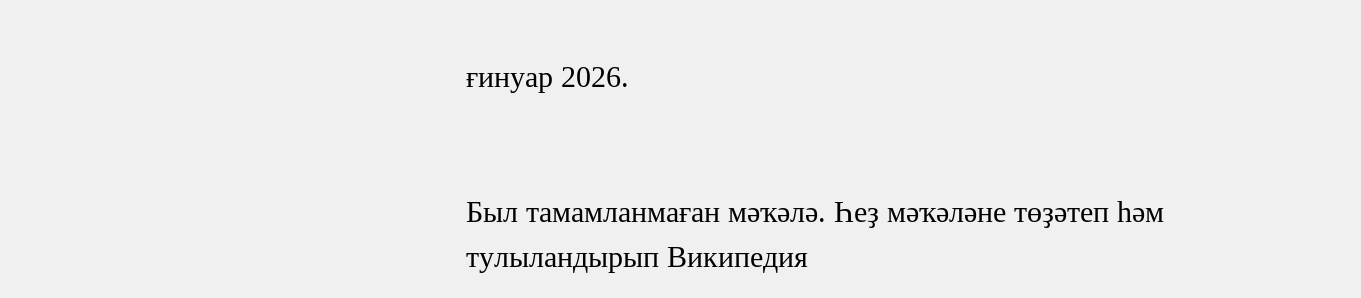ғинуар 2026.


Был тамамланмаған мәҡәлә. Һеҙ мәҡәләне төҙәтеп һәм тулыландырып Википедия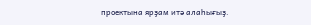проектына ярҙам итә алаһығыҙ.